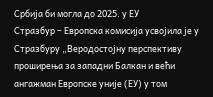Србија би могла до 2025. у ЕУ
Стразбур – Европска комисија усвојила је у Стразбуру „Веродостојну перспективу проширења за западни Балкан и већи ангажман Европске уније (ЕУ) у том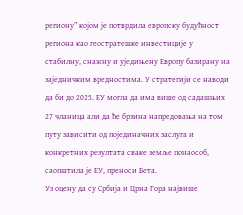региону” којом је потврдила европску будућност региона као геостратешке инвестиције у стабилну, снажну и уједињену Европу базирану на заједничким вредностима. У стратегији се наводи да би до 2025. ЕУ могла да има више од садашњих 27 чланица али да ће брзина напредовања на том путу зависити од појединачних заслуга и конкретних резултата сваке земље понаособ, саопштила је ЕУ, преноси Бета.
Уз оцену да су Србија и Црна Гора највише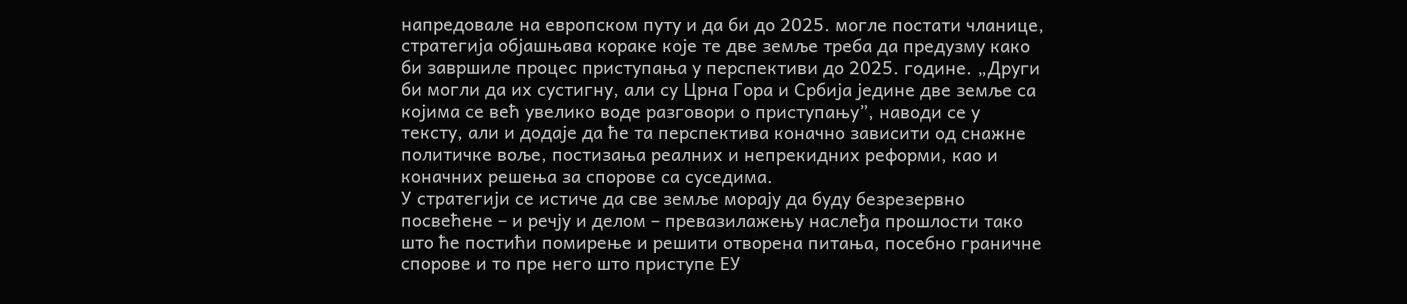напредовале на европском путу и да би до 2025. могле постати чланице, стратегија објашњава кораке које те две земље треба да предузму како би завршиле процес приступања у перспективи до 2025. године. „Други би могли да их сустигну, али су Црна Гора и Србија једине две земље са којима се већ увелико воде разговори о приступању”, наводи се у тексту, али и додаје да ће та перспектива коначно зависити од снажне политичке воље, постизања реалних и непрекидних реформи, као и коначних решења за спорове са суседима.
У стратегији се истиче да све земље морају да буду безрезервно посвећене – и речју и делом – превазилажењу наслеђа прошлости тако што ће постићи помирење и решити отворена питања, посебно граничне спорове и то пре него што приступе ЕУ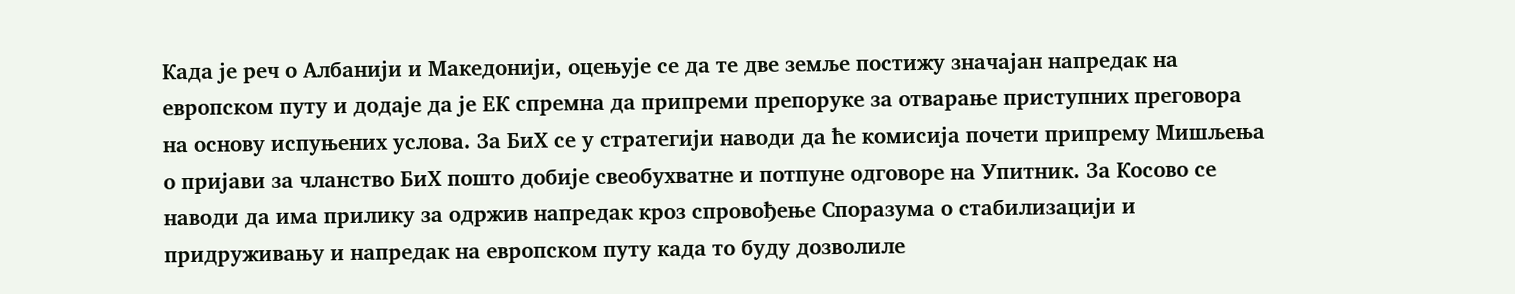Када је реч о Албанији и Македонији, оцењује се да те две земље постижу значајан напредак на европском путу и додаје да је ЕК спремна да припреми препоруке за отварање приступних преговора на основу испуњених услова. За БиХ се у стратегији наводи да ће комисија почети припрему Мишљења о пријави за чланство БиХ пошто добије свеобухватне и потпуне одговоре на Упитник. За Косово се наводи да има прилику за одржив напредак кроз спровођење Споразума о стабилизацији и придруживању и напредак на европском путу када то буду дозволиле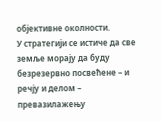објективне околности.
У стратегији се истиче да све земље морају да буду безрезервно посвећене – и речју и делом – превазилажењу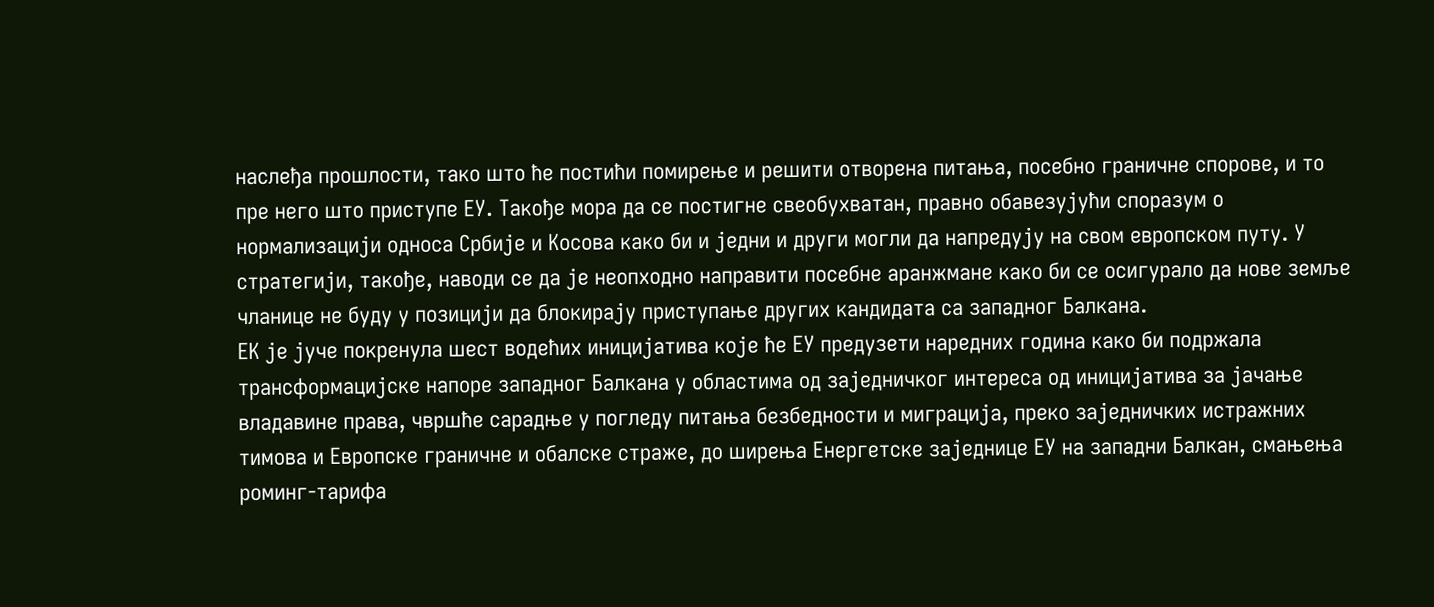наслеђа прошлости, тако што ће постићи помирење и решити отворена питања, посебно граничне спорове, и то пре него што приступе ЕУ. Такође мора да се постигне свеобухватан, правно обавезујући споразум о нормализацији односа Србије и Косова како би и једни и други могли да напредују на свом европском путу. У стратегији, такође, наводи се да је неопходно направити посебне аранжмане како би се осигурало да нове земље чланице не буду у позицији да блокирају приступање других кандидата са западног Балкана.
ЕК је јуче покренула шест водећих иницијатива које ће ЕУ предузети наредних година како би подржала трансформацијске напоре западног Балкана у областима од заједничког интереса од иницијатива за јачање владавине права, чвршће сарадње у погледу питања безбедности и миграција, преко заједничких истражних тимова и Европске граничне и обалске страже, до ширења Енергетске заједнице ЕУ на западни Балкан, смањења роминг-тарифа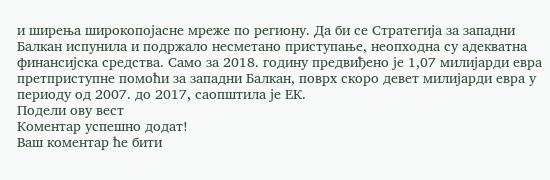и ширења широкопојасне мреже по региону. Да би се Стратегија за западни Балкан испунила и подржало несметано приступање, неопходна су адекватна финансијска средства. Само за 2018. годину предвиђено је 1,07 милијарди евра претприступне помоћи за западни Балкан, поврх скоро девет милијарди евра у периоду од 2007. до 2017, саопштила је ЕК.
Подели ову вест
Комeнтар успeшно додат!
Ваш комeнтар ћe бити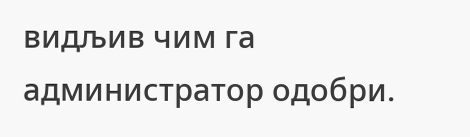видљив чим га администратор одобри.